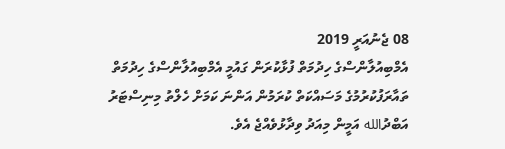08 ޖެނުއަރީ 2019
އެމްބިއުލާންސްގެ ހިދުމަތް ފުޅާކުރަން ގައުމީ އެމްބިއުލާންސްގެ ހިދުމަތް ތައާރަފުކުރުމުގެ މަސައްކަތް ކުރަމުން އަންނަ ކަމަށް ހެލްތު މިނިސްޓަރު އަބްދުالله އަމީން މިއަދު ވިދާޅުވެއްޖެ އެވެ.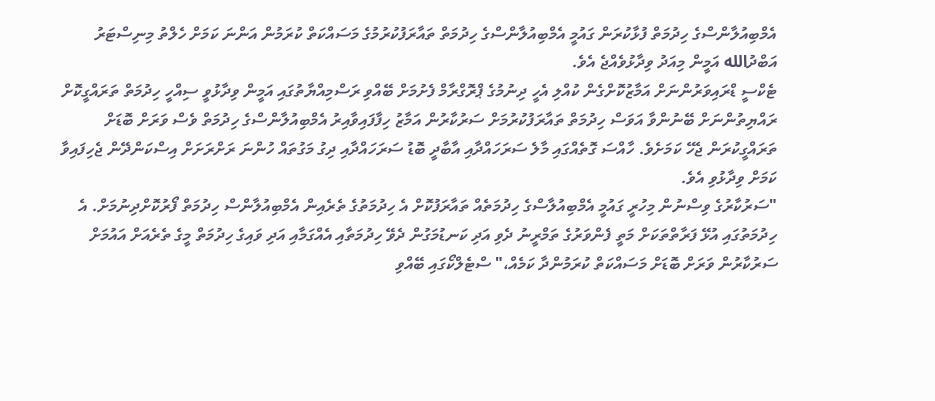އެމްބިއުލާންސްގެ ހިދުމަތް ފުޅާކުރަން ގައުމީ އެމްބިއުލާންސްގެ ހިދުމަތް ތައާރަފުކުރުމުގެ މަސައްކަތް ކުރަމުން އަންނަ ކަމަށް ހެލްތު މިނިސްޓަރު އަބްދުالله އަމީން މިއަދު ވިދާޅުވެއްޖެ އެވެ.
ޓެކްސީ ޑްރައިވަރުންނަށް އަމާޒުކޮށްގެން ކުއްލި އެހީ ދިނުމުގެ ޕްރޮގްރާމް ފެށުމަށް ބޭއްވި ރަސްމިއްޔާތުގައި އަމީން ވިދާޅުވީ ސިއްހީ ހިދުމަތް ތަރައްގީކޮށް ރައްޔިތުންނަށް ބޭނުންވާ އަވަސް ހިދުމަތް ތައާރަފުކުރުމަށް ސަރުކާރުން އަމާޒު ހިފާފައިވާއިރު އެމްބިއުލާންސްގެ ހިދުމަތް ވެސް ވަރަށް ބޮޑަށް ތަރައްގީކުރަން ޖެހޭ ކަމަށެވެ. ހާއްސަ ގޮތެއްގައި މާލެ ސަރަހައްދާއި އާބާދީ ބޮޑު ސަރަހައްދާއި ދިގު މަގުތައް ހުންނަ ރަށްރަށަށް އިސްކަންދޭން ޖެހިފައިވާ ކަމަށް ވިދާޅުވި އެވެ.
"ސަރުކާރުގެ ވިސްނުން މިހުރީ ގައުމީ އެމްބިއުލާސްގެ ހިދުމަތެއް ތައާރަފުކޮށް އެ ހިދުމަތުގެ ތެރެއިން އެމްބިއުލާންސް ހިދުމަތް ފޯރުކޮށްދިނުމަށް. އެ ހިދުމަތުގައި އުޅޭ ފަރާތްތަކަށް މަތީ ފެންވަރުގެ ތަމްރީނު ދެވި އަދި ކަނޑުމަގުން ދެވޭ ހިދުމަތާއި އެއްގަމާއި އަދި ވައިގެ ހިދުމަތް މީގެ ތެރެއަށް އައުމަށް ސަރުކާރުން ވަރަށް ބޮޑަށް މަސައްކަތް ކުރަމުންދާ ކަމެއް،" ސްޓެލްކޯގައި ބޭއްވި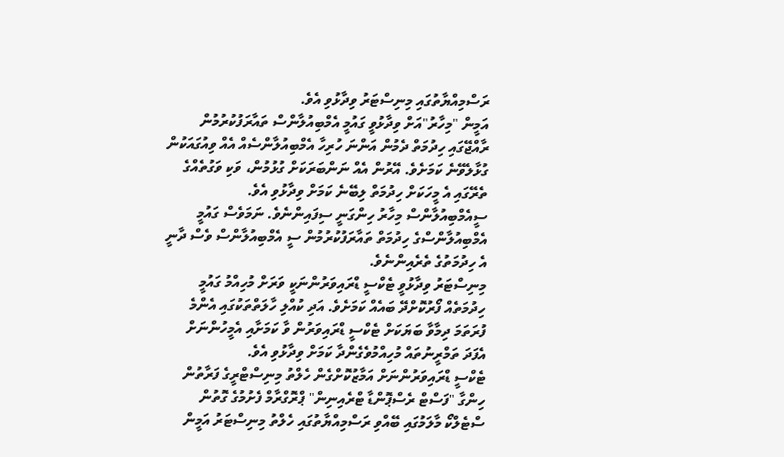ރަސްމިއްޔާތުގައި މިނިސްޓަރު ވިދާޅުވި އެވެ.
އަމީން "މިހާރު"އަށް ވިދާޅުވީ ގައުމީ އެމްބިއުލާންސް ތައާރަފުކުރުމުން ރާއްޖޭގައި ހިދުމަތް ދެމުން އަންނަ ހުރިހާ އެމްބިއުލާންސެއް އެއް ވިއުގައަކުން ގުޅާލެވޭނެ ކަމަށެވެ. އޭރުން އެއް ނަންބަރަކަށް ގުޅުމުން، ވަކި ވަގުތެއްގެ ތެރޭގައި އެ މީހަކަށް ހިދުމަތް ލިބޭނެ ކަމަށް ވިދާޅުވި އެވެ.
ސީއެމްބިއުލާންސް މިހާރު ހިންގަނީ ސިފައިންނެވެ. ނަމަވެސް ގައުމީ އެމްބިއުލާންސްގެ ހިދުމަތް ތައާރަފުކުރުމުން ސީ އެމްބިއުލާންސް ވެސް ދާނީ އެ ހިދުމަތުގެ ތެރެއިންނެވެ.
މިނިސްޓަރު ވިދާޅުވީ ޓެކްސީ ޑްރައިވަރުންނަކީ ވަރަށް މުހިއްމު ގައުމީ ހިދުމަތެއް ފޯރުކޮށްދޭ ބައެއް ކަމަށެވެ. އަދި ކުއްލި ހާލަތްތަކުގައި އެންމެ ފުރަތަމަ ދިމާވާ ބަޔަކަށް ޓެކްސީ ޑްރައިވަރުން ވާ ކަމަށާއި އެމީހުންނަށް އެފަދަ ތަމްރީނުތައް މުހިއްމުވެގެންދާ ކަމަށް ވިދާޅުވި އެވެ.
ޓެކްސީ ޑްރައިވަރުންނަށް އަމާޒުކޮށްގެން ހެލްތު މިނިސްޓްރީގެ ފަރާތުން ހިންގާ "ފަސްޓް ރެސްޕޮންޑާ ޓްރެއިނިން" ޕްރޮގްރާމް ފެށުމުގެ ގޮތުން ސްޓެލްކޯ މާލަމުގައި ބޭއްވި ރަސްމިއްޔާތުގައި ހެލްތު މިނިސްޓަރު އަމީން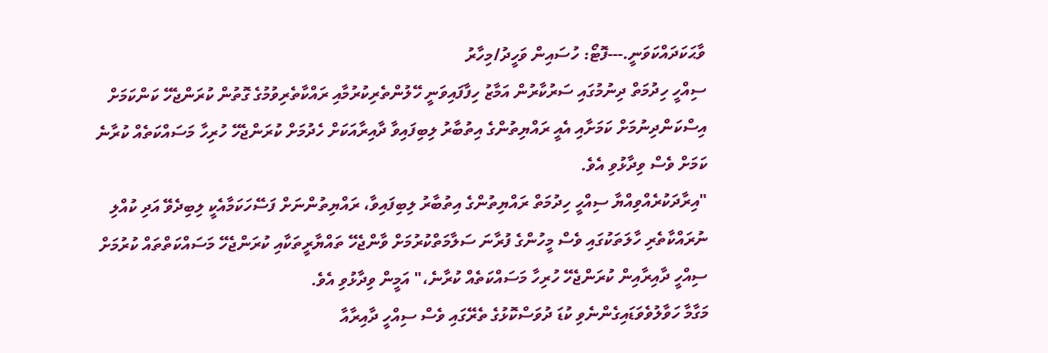ވާޙަކަދައްކަވަނީ.---ފޮޓޯ: ހުސައިން ވަހީދު/މިހާރު
ސިއްހީ ހިދުމަތް ދިނުމުގައި ސަރުކާރުން އަމާޒު ހިފާފައިވަނީ ހޭލުންތެރިކުރުމާއި ރައްކާތެރިވުމުގެ ގޮތުން ކުރަންޖެހޭ ކަންކަމަށް އިސްކަންދިނުމަށް ކަމަށާއި އެއީ ރައްޔިތުންގެ އިތުބާރު ލިބިފައިވާ ދާއިރާއަކަށް ހެދުމަށް ކުރަންޖެހޭ ހުރިހާ މަސައްކަތެއް ކުރާނެ ކަމަށް ވެސް ވިދާޅުވި އެވެ.
"އިރާދަކުރެއްވިއްޔާ ސިއްހީ ހިދުމަތް ރައްޔިތުންގެ އިތުބާރު ލިބިފައިވާ، ރައްޔިތުންނަށް ފަސޭހަކަމާއެކީ ލިބިދެވޭ އަދި ކުއްލި ނުރައްކާތެރި ހާލަތަކުގައި ވެސް މީހުންގެ ފުރާނަ ސަލާމަތްކުރުމަށް ވާންޖެހޭ ތައްޔާރީތަކާއި ކުރަންޖެހޭ މަސައްކަތްތައް ކުރުމަށް ސިއްހީ ދާއިރާއިން ކުރަންޖެހޭ ހުރިހާ މަސައްކަތެއް ކުރާނެ،" އަމީން ވިދާޅުވި އެވެ.
މަގާމާ ހަވާލުވެވަޑައިގެންނެވި ކުޑަ ދުވަސްކޮޅުގެ ތެރޭގައި ވެސް ސިއްހީ ދާއިރާއާ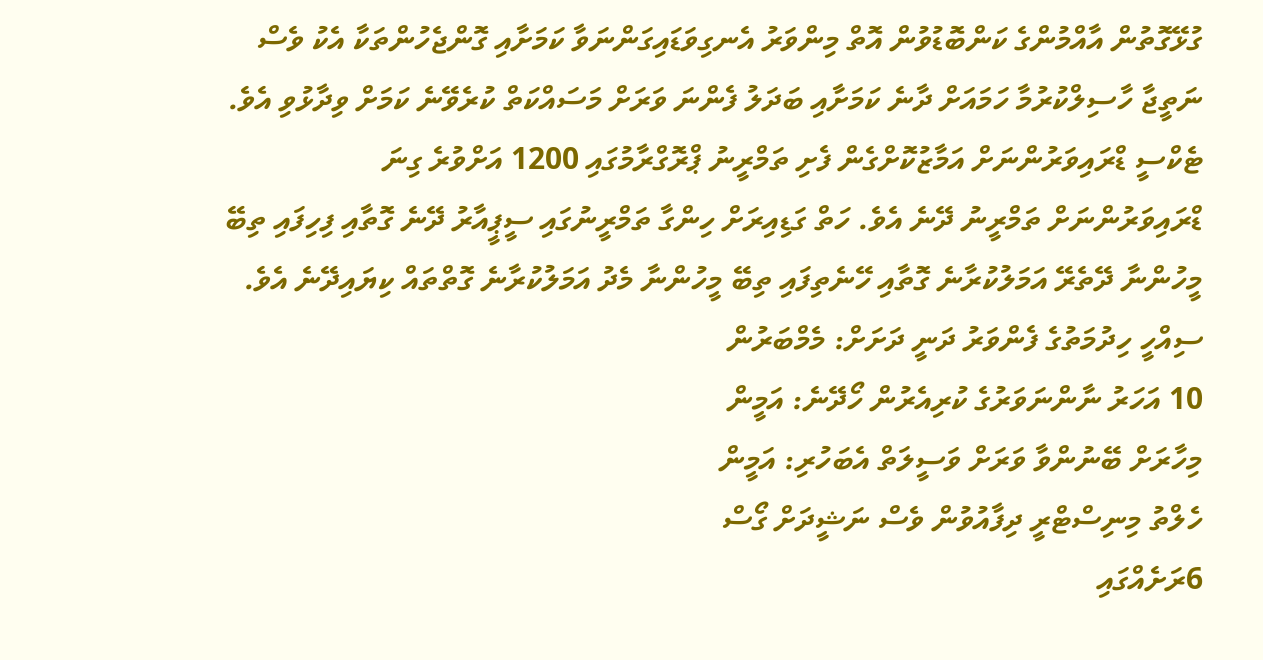ގުޅޭގޮތުން އާއްމުންގެ ކަންބޮޑުވުން އޮތް މިންވަރު އެނގިވަޑައިގަންނަވާ ކަމަށާއި ގޮންޖެހުންތަކާ އެކު ވެސް ނަތީޖާ ހާސިލްކުރުމާ ހަމައަށް ދާނެ ކަމަށާއި ބަދަލު ފެންނަ ވަރަށް މަސައްކަތް ކުރެވޭނެ ކަމަށް ވިދާޅުވި އެވެ.
ޓެކްސީ ޑްރައިވަރުންނަށް އަމާޒުކޮށްގެން ފެށި ތަމްރީނު ޕްރޮގްރާމުގައި 1200 އަށްވުރެ ގިނަ ޑްރައިވަރުންނަށް ތަމްރީނު ދޭނެ އެވެ. ހަތް ގަޑިއިރަށް ހިންގާ ތަމްރީނުގައި ސީޕީއާރު ދޭނެ ގޮތާއި ފިހިފައި ތިބޭ މީހުންނާ ދޭތެރޭ އަމަލުކުރާނެ ގޮތާއި ހޭނެތިފައި ތިބޭ މީހުންނާ މެދު އަމަލުކުރާނެ ގޮތްތައް ކިޔައިދޭނެ އެވެ.
ސިއްހީ ހިދުމަތުގެ ފެންވަރު ދަނީ ދަށަށް: މެމްބަރުން
10 އަހަރު ނާންނަވަރުގެ ކުރިއެރުން ހޯދޭނެ: އަމީން
މިހާރަށް ބޭނުންވާ ވަރަށް ވަސީލަތް އެބަހުރި: އަމީން
ހެލްތު މިނިސްޓްރީ ދިފާއުވުން ވެސް ނަޝީދަށް ގޯސް
6ރަށެއްގައި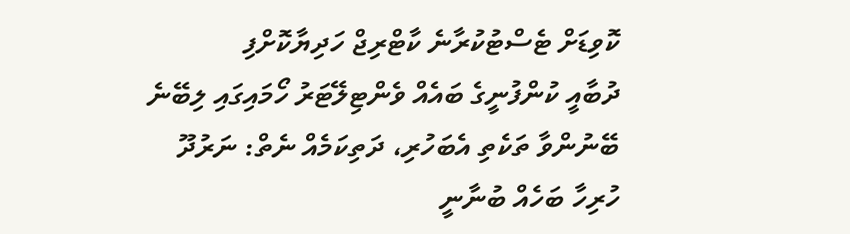ކޮވިޑަށް ޓެސްޓުކުރާނެ ކާޓްރިޖް ހަދިޔާކޮށްފި
ދުބާއީ ކުންފުނީގެ ބައެއް ވެންޓިލޭޓަރު ހޯމައިގައި ލިބޭނެ
ބޭނުންވާ ތަކެތި އެބަހުރި، ދަތިކަމެއް ނެތް: ނަރުދޫ
ހުރިހާ ބަހެއް ބުނާނީ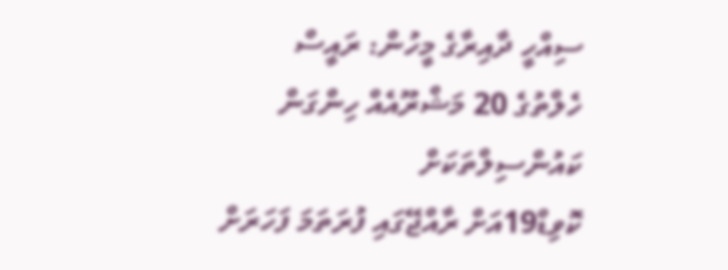ސިއްހީ ދާއިރާގެ މީހުން: ރައީސް
ހެލްތުގެ 20 މަޝްރޫއެއް ހިންގަން ކައުންސިލްތަކަށް
ކޮވިޑް19އަށް ރާއްޖޭގައި ފުރަތަމަ ފަހަރަށް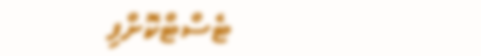ޓެސްޓްކޮށްފި